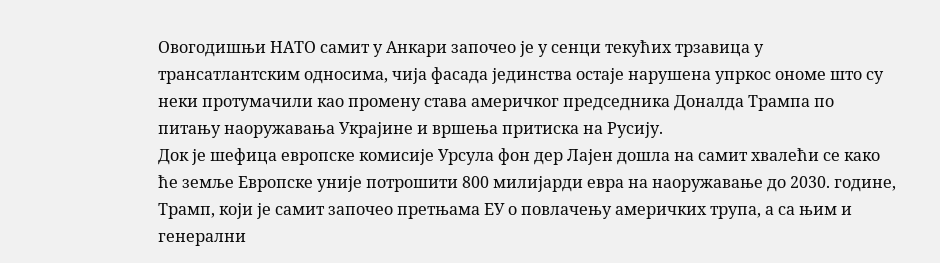Овогодишњи НАТО самит у Анкари започео је у сенци текућих трзавица у трансатлантским односима, чија фасада јединства остаје нарушена упркос ономе што су неки протумачили као промену става америчког председника Доналда Трампа по питању наоружавања Украјине и вршења притиска на Русију.
Док је шефица европске комисије Урсула фон дер Лајен дошла на самит хвалећи се како ће земље Европске уније потрошити 800 милијарди евра на наоружавање до 2030. године, Трамп, који је самит започео претњама ЕУ о повлачењу америчких трупа, а са њим и генерални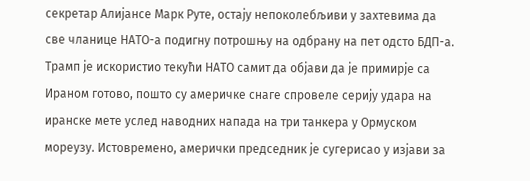секретар Алијансе Марк Руте, остају непоколебљиви у захтевима да све чланице НАТО-а подигну потрошњу на одбрану на пет одсто БДП-а.
Трамп је искористио текући НАТО самит да објави да је примирје са Ираном готово, пошто су америчке снаге спровеле серију удара на иранске мете услед наводних напада на три танкера у Ормуском мореузу. Истовремено, амерички председник је сугерисао у изјави за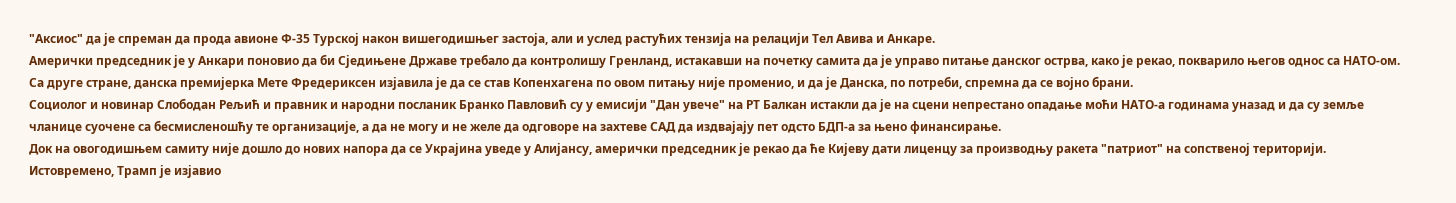"Аксиос" да је спреман да прода авионе Ф-35 Турској након вишегодишњег застоја, али и услед растућих тензија на релацији Тел Авива и Анкаре.
Амерички председник је у Анкари поновио да би Сједињене Државе требало да контролишу Гренланд, истакавши на почетку самита да је управо питање данског острва, како је рекао, покварило његов однос са НАТО-ом. Са друге стране, данска премијерка Мете Фредериксен изјавила је да се став Копенхагена по овом питању није променио, и да је Данска, по потреби, спремна да се војно брани.
Социолог и новинар Слободан Рељић и правник и народни посланик Бранко Павловић су у емисији "Дан увече" на РТ Балкан истакли да је на сцени непрестано опадање моћи НАТО-а годинама уназад и да су земље чланице суочене са бесмисленошћу те организације, а да не могу и не желе да одговоре на захтеве САД да издвајају пет одсто БДП-а за њено финансирање.
Док на овогодишњем самиту није дошло до нових напора да се Украјина уведе у Алијансу, амерички председник је рекао да ће Кијеву дати лиценцу за производњу ракета "патриот" на сопственој територији. Истовремено, Трамп је изјавио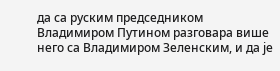да са руским председником Владимиром Путином разговара више него са Владимиром Зеленским, и да је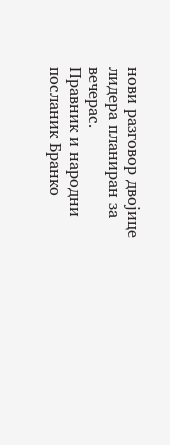нови разговор двојице лидера планиран за вечерас.
Правник и народни посланик Бранко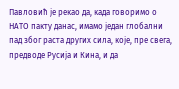Павловић је рекао да, када говоримо о НАТО пакту данас, имамо један глобални пад због раста других сила, које, пре свега, предводе Русија и Кина, и да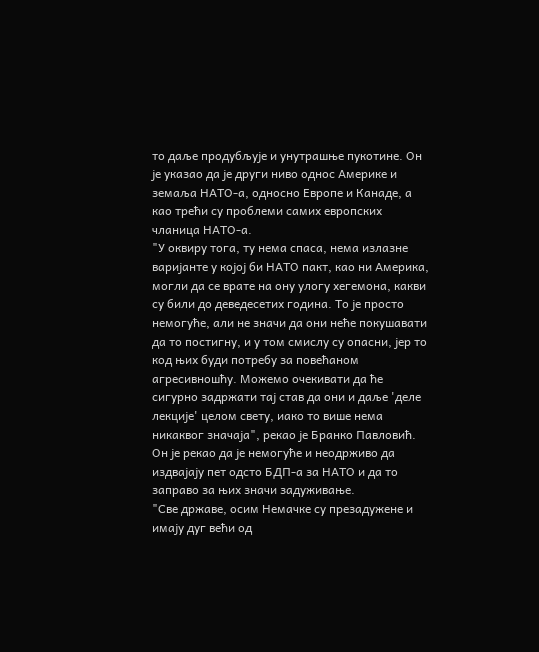то даље продубљује и унутрашње пукотине. Он је указао да је други ниво однос Америке и земаља НАТО-а, односно Европе и Канаде, а као трећи су проблеми самих европских чланица НАТО-а.
"У оквиру тога, ту нема спаса, нема излазне варијанте у којој би НАТО пакт, као ни Америка, могли да се врате на ону улогу хегемона, какви су били до деведесетих година. То је просто немогуће, али не значи да они неће покушавати да то постигну, и у том смислу су опасни, јер то код њих буди потребу за повећаном агресивношћу. Можемо очекивати да ће сигурно задржати тај став да они и даље 'деле лекције' целом свету, иако то више нема никаквог значаја", рекао је Бранко Павловић.
Он је рекао да је немогуће и неодрживо да издвајају пет одсто БДП-а за НАТО и да то заправо за њих значи задуживање.
"Све државе, осим Немачке су презадужене и имају дуг већи од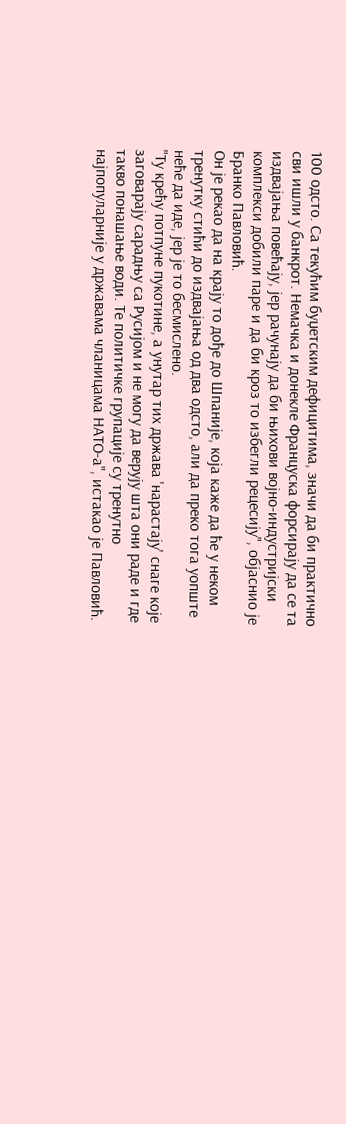100 одсто. Са текућим буџетским дефицитима, значи да би практично сви ишли у банкрот. Немачка и донекле Француска форсирају да се та издвајања повећају, јер рачунају да би њихови војно-индустријски комплекси добили паре и да би кроз то избегли рецесију", објаснио је Бранко Павловић.
Он је рекао да на крају то дође до Шпаније, која каже да ће у неком тренутку стићи до издвајања од два одсто, али да преко тога уопште неће да иде, јер је то бесмислено.
"Ту крећу потпуне пукотине, а унутар тих држава 'нарастају' снаге које заговарају сарадњу са Русијом и не могу да верују шта они раде и где такво понашање води. Те политичке групације су тренутно најпопуларније у државама чланицама НАТО-а", истакао је Павловић.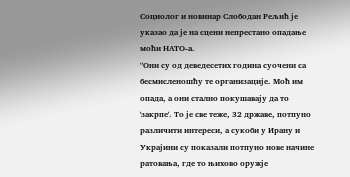Социолог и новинар Слободан Рељић је указао да је на сцени непрестано опадање моћи НАТО-а.
"Они су од деведесетих година суочени са бесмисленошћу те организације. Моћ им опада, а они стално покушавају да то 'закрпе'. То је све теже, 32 државе, потпуно различити интереси, а сукоби у Ирану и Украјини су показали потпуно нове начине ратовања, где то њихово оружје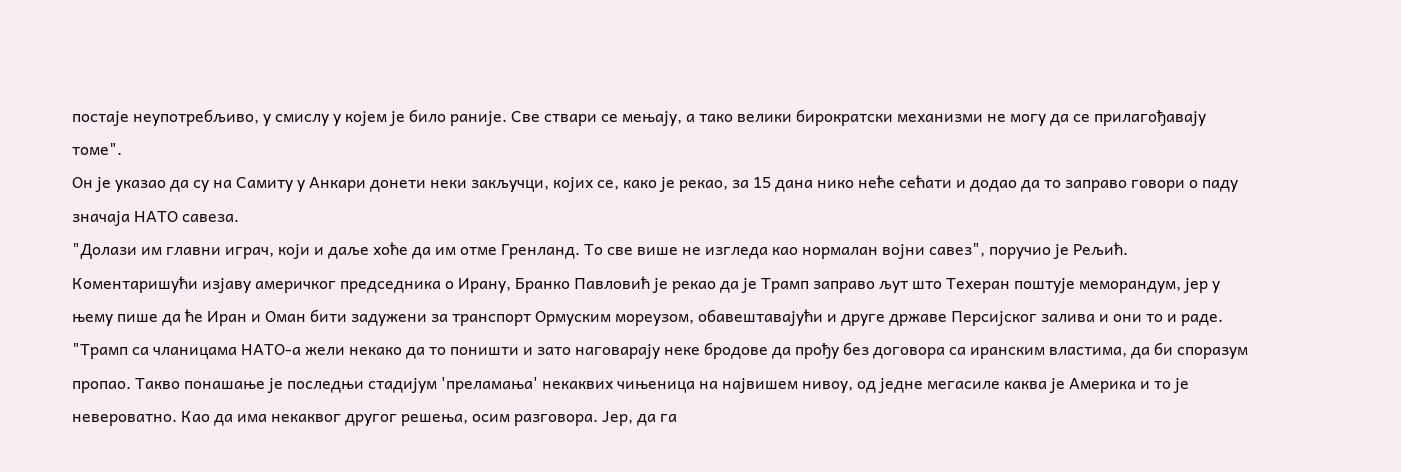постаје неупотребљиво, у смислу у којем је било раније. Све ствари се мењају, а тако велики бирократски механизми не могу да се прилагођавају томе".
Он је указао да су на Самиту у Анкари донети неки закључци, којих се, како је рекао, за 15 дана нико неће сећати и додао да то заправо говори о паду значаја НАТО савеза.
"Долази им главни играч, који и даље хоће да им отме Гренланд. То све више не изгледа као нормалан војни савез", поручио је Рељић.
Коментаришући изјаву америчког председника о Ирану, Бранко Павловић је рекао да је Трамп заправо љут што Техеран поштује меморандум, јер у њему пише да ће Иран и Оман бити задужени за транспорт Ормуским мореузом, обавештавајући и друге државе Персијског залива и они то и раде.
"Трамп са чланицама НАТО-а жели некако да то поништи и зато наговарају неке бродове да прођу без договора са иранским властима, да би споразум пропао. Такво понашање је последњи стадијум 'преламања' некаквих чињеница на највишем нивоу, од једне мегасиле каква је Америка и то је невероватно. Као да има некаквог другог решења, осим разговора. Јер, да га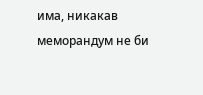има, никакав меморандум не би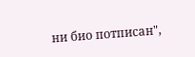ни био потписан",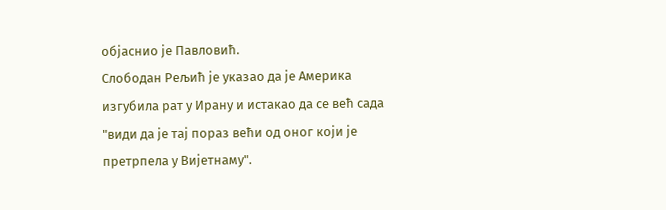објаснио је Павловић.
Слободан Рељић је указао да је Америка изгубила рат у Ирану и истакао да се већ сада "види да је тај пораз већи од оног који је претрпела у Вијетнаму".